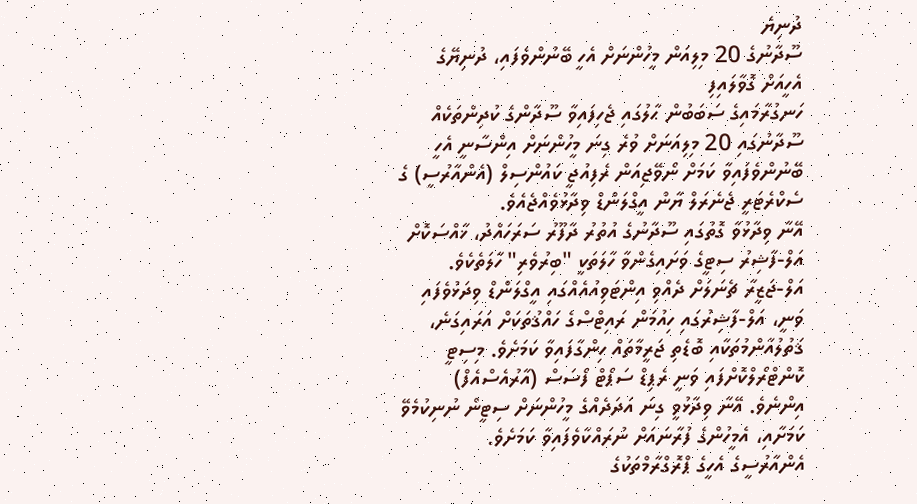ދުނިޔެ
ސޫދާނުގެ 20 މިލިއަން މީހުންނަށް އެހީ ބޭނުންވެފައި، ދުނިޔޭގެ އެހީއަށް ގޮވާލައިފި
ހަނގުރާމައިގެ ސަބަބުން ޙާލުގައި ޖެހިފައިވާ ސޫދާންގެ ކުދިންތަކެއް
ސޫދާނުގައި 20 މިލިއަނަށް ވުރެ ގިނަ މީހުންނަށް އިންސާނީ އެހީ ބޭނުންވެފައިވާ ކަމަށް ނޯވޭޖިއަން ރެފިއުޖީ ކައުންސިލް (އެންއާރުސީ) ގެ ސެކްރެޓަރީ ޖެނެރަލް ޔާން އީގްލަންޑް ވިދާޅުވެއްޖެއެވެ.
އޭނާ ވިދާޅުވާ ގޮތުގައި ސޫދާނުގެ އުތުރު ދާފޫރު ސަރަހައްދު، ޚާއްސަކޮށް އަލް-ފާޝިރު ސިޓީގެ ވަށައިގެންވާ ހާލަތަކީ "ބިރުވެރި" ހާލަތެކެވެ.
އަލް-ޖަޒީރާ ޗެނަލަށް ދެއްވި އިންޓަވިއުއެއްގައި އީގްލަންޑް ވިދަޅުވެފައި ވަނީ، އަލް-ފާޝިރުގައި ހިއުމަން ރައިޓްސްގެ ހައްޤުތަކަށް އަރައިގަނެ، ޤަތުލުއާންމުތަކާއި ބޮޑެތި ޖަރީމާތައް ހިންގާފައިވާ ކަމަށެވެ. މިސިޓީ ކޮންޓްރޯލްކޮށްފައި ވަނީ ރެޕިޑް ސަޕޯޓް ފޯސަސް (އާރުއެސްއެފް) އިންނެވެ. އޭނާ ވިދާޅުވީ ގިނަ އަދަދެއްގެ މީހުންނަށް ސިޓީން ނުނިކުމެވޭ ކަމަށާއި، އެމީހުންގެ ފުރާނައަށް ނުރައްކާވެފައިވާ ކަމަށެވެ.
އެންއާރުސީގެ އެހީގެ ޕްރޮގްރާމްތަކުގެ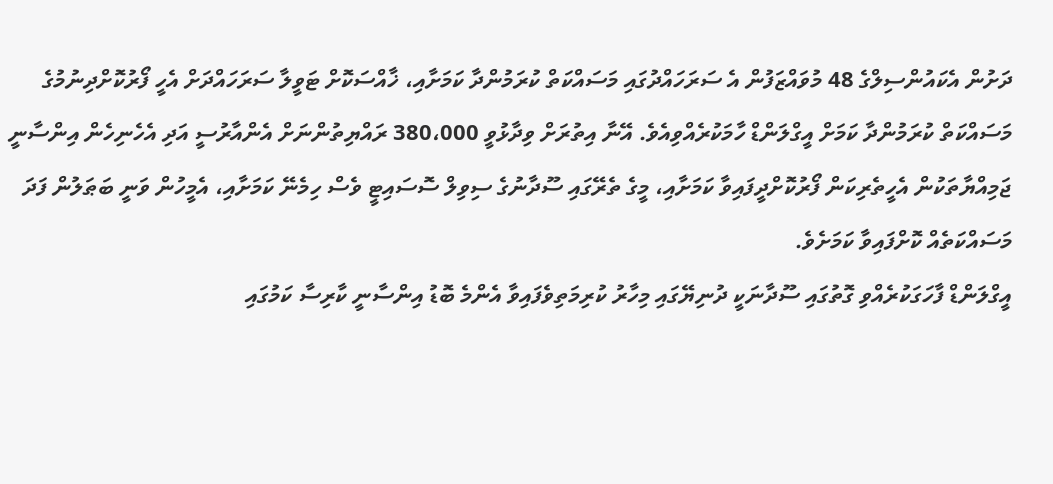ދަށުން އެކައުންސިލްގެ 48 މުވައްޒަފުން އެ ސަރަހައްދުގައި މަސައްކަތް ކުރަމުންދާ ކަމަށާއި، ޚާއްސަކޮށް ޓަވީލާ ސަރަހައްދަށް އެހީ ފޯރުކޮށްދިނުމުގެ މަސައްކަތް ކުރަމުންދާ ކަމަށް އީގްލަންޑް ހާމަކުރެއްވިއެވެ. އޭނާ އިތުރަށް ވިދާޅުވީ 380،000 ރައްޔިތުންނަށް އެންއާރުސީ އަދި އެހެނިހެން އިންސާނީ ޖަމިއްޔާތަކުން އެހީތެރިކަން ފޯރުކޮށްދީފައިވާ ކަމަށާއި، މީގެ ތެރޭގައި ސޫދާނުގެ ސިވިލް ސޮސައިޓީ ވެސް ހިމެނޭ ކަމަށާއި، އެމީހުން ވަނީ ބަޠަލުން ފަދަ މަސައްކަތެއް ކޮށްފައިވާ ކަމަށެވެ.
އީގްލަންޑް ފާހަގަކުރެއްވި ގޮތުގައި ސޫދާނަކީ ދުނިޔޭގައި މިހާރު ކުރިމަތިވެފައިވާ އެންމެ ބޮޑު އިންސާނީ ކާރިސާ ކަމުގައި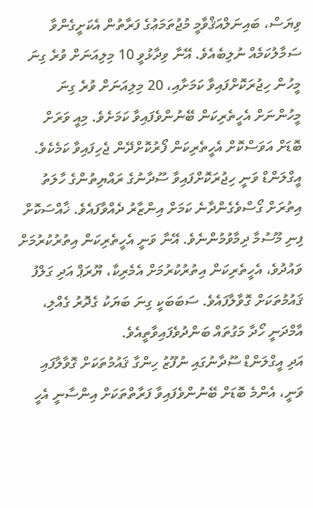ވިޔަސް، ބައިނަލްއަޤްވާމީ މުޖުތަމަޢުގެ ފަރާތުން އެކަށީގެންވާ ސަމާލުކަމެއް ނުލިބެއެވެ. އޭނާ ވިދާޅުވީ 10 މިލިއަނަށް ވުރެ ގިނަ މީހުން ހިޖުރަކޮށްފައިވާ ކަމަށާއި، 20 މިލިއަނަށް ވުރެ ގިނަ މީހުންނަށް އެހީތެރިކަން ބޭނުންވެފައިވާ ކަމަށެވެ. މިއީ ވަރަށް ބޮޑަށް އަވަސްކޮށް އެހީތެރިކަން ފޯރުކޮށްދޭން ޖެހިފައިވާ ކަމެކެވެ.
އީގްލަންޑް ވަނީ ހިޖުރަކޮށްފައިވާ ސޫދާނުގެ ރައްޔިތުންގެ ހާލަތު އިތުރަށް ގޯސްވެގެންދާނެ ކަމަށް އިންޒާރު ދެއްވާފައެވެ. ޚާއްސަކޮށް ފިނި މޫސުމާ ދިމާވުމުންނެވެ. އޭނާ ވަނީ އެހީތެރިކަން އިތުރުކުރުމަށް ވައުދުވެ، އެހީތެރިކަން އިތުރުކުރުމަށް އެމެރިކާ، ޔޫރަޕް އަދި ގަލްފު ޤައުމުތަކަށް ގޮވާލާފައެވެ. ސަބަބަކީ ގިނަ ބަޔަކު ގެދޮރު ގެއްލި، އާމްދަނީ ހޯދާ މަގުތައް ބަންދުވެފައިވާތީއެވެ.
އަދި އީގްލަންޑް ސޫދާނުގައި ނުފޫޒު ހިންގާ ޤައުމުތަކަށް ގޮވާލާފައި ވަނީ، އެންމެ ބޮޑަށް ބޭނުންވެފައިވާ ފަރާތްތަކަށް އިންސާނީ އެހީ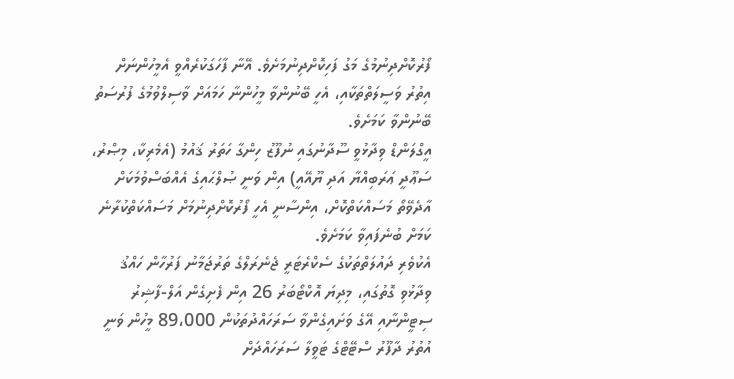ފޯރުކޮށްދިނުމުގެ މަގު ފަހިކޮށްދިނުމަށެވެ. އޭނާ ފާހަގަކުރެއްވީ އެމީހުންނަށް އިތުރު ވަސީލަތްތަކާއި، އެހީ ބޭނުންވާ މީހުންނާ ހަމައަށް ވާސިލްވުމުގެ ފުރުސަތު ބޭނުންވާ ކަމަށެވެ.
އީގްލަންޑް ވިދާޅުވީ ސޫދާނުގައި ނުފޫޒު ހިންގާ ހަތަރު ޤައުމު (އެމެރިކާ، މިޞްރު، ސަޢޫދީ ޢަރަބިއްޔާ އަދި ޔޫއޭއީ) އިން ވަނީ ޞުލްޙައިގެ އެއްބަސްވުމަކަށް އާދެވޭތޯ މަސައްކަތްކޮށް، އިންސާނީ އެހީ ފޯރުކޮށްދިނުމަށް މަސައްކަތްކުރާނެ ކަމަށް ބުނެފައިވާ ކަމަށެވެ.
އެކުވެރި ދައުލަތްތަކުގެ ސެކްރެޓަރީ ޖެނެރަލްގެ ތަރުޖަމާނު ފަރުހާން ހައްޤު ވިދާޅުވި ގޮތުގައި، މިދިޔަ އޮކްޓޯބަރު 26 އިން ފެށިގެން އަލް-ފާޝިރު ސިޓީންނާއި އޭގެ ވަށައިގެންވާ ސަރަހައްދުތަކުން 89،000 މީހުން ވަނީ އުތުރު ދާފޫރު ސްޓޭޓްގެ ޓަވީލާ ސަރަހައްދަށް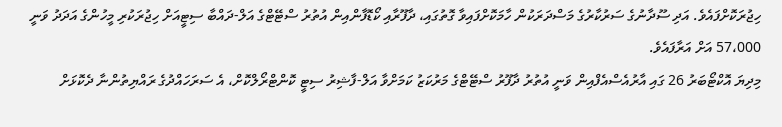ހިޖުރަކޮށްފައެވެ. އަދި ސޫދާނުގެ ސަރުކާރުގެ މަސްދަރަކުން ހާމަކޮށްފައިވާ ގޮތުގައި، ދާފޫރާއި ކޯޑޮފާންއިން އުތުރު ސްޓޭޓްގެ އަލް-ދައްބާ ސިޓީއަށް ހިޖުރަކުރި މީހުންގެ އަދަދު ވަނީ 57،000 އަށް އަރާފައެވެ.
މިދިޔަ އޮކްޓޯބަރު 26 ގައި އާރުއެސްއެފްއިން ވަނީ އުތުރު ދާފޫރު ސްޓޭޓްގެ މަރުކަޒު ކަމަށްވާ އަލް-ފާޝިރު ސިޓީ ކޮންޓްރޯލްކޮށް، އެ ސަރަހައްދުގެ ރައްޔިތުންނާ ދެކޮޅަށް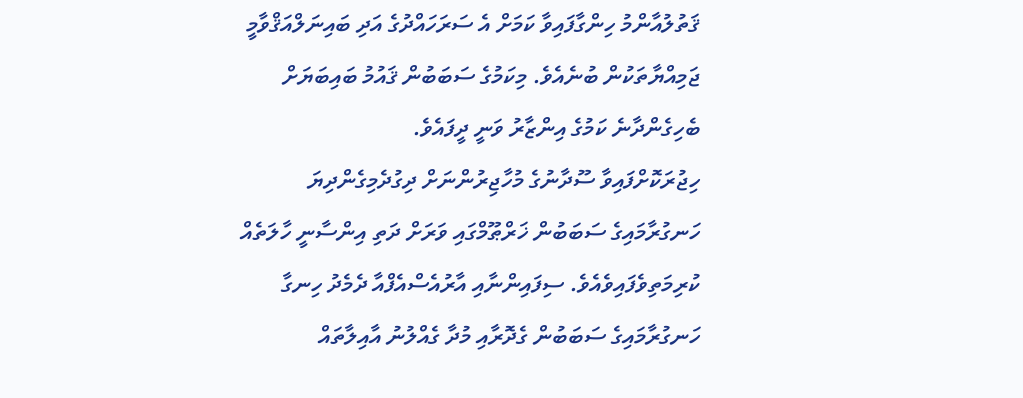ޤަތުލުއާންމު ހިންގާފައިވާ ކަމަށް އެ ސަރަހައްދުގެ އަދި ބައިނަލްއަޤްވާމީ ޖަމިއްޔާތަކުން ބުނެއެވެ. މިކަމުގެ ސަބަބުން ޤައުމު ބައިބަޔަށް ބެހިގެންދާނެ ކަމުގެ އިންޒާރު ވަނީ ދީފައެވެ.
ހިޖުރަކޮށްފައިވާ ސޫދާނުގެ މުހާޖިރުންނަށް ދިގުދެމިގެންދިޔަ ހަނގުރާމައިގެ ސަބަބުން ޚަރްޠޫމްގައި ވަރަށް ދަތި އިންސާނީ ހާލަތެއް ކުރިމަތިވެފައިވެއެވެ. ސިފައިންނާއި އާރުއެސްއެފްއާ ދެމެދު ހިނގާ ހަނގުރާމައިގެ ސަބަބުން ގެދޮރާއި މުދާ ގެއްލުނު އާއިލާތައް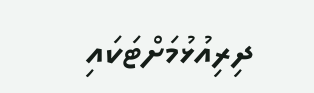ދިރިއުޅުމަށްޓަކައި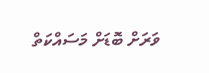ވަރަށް ބޮޑަށް މަސައްކަތް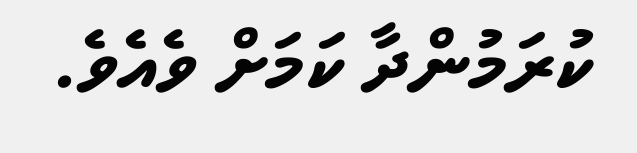ކުރަމުންދާ ކަމަށް ވެއެވެ.